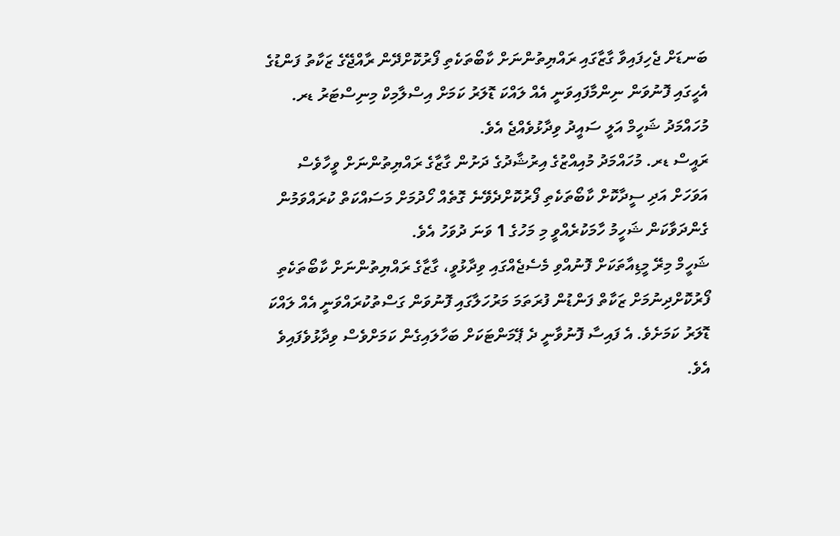ބަނޑަށް ޖެހިފައިވާ ގާޒާގައި ރައްޔިތުންނަށް ކާބޯތަކެތި ފޯރުކޮށްދޭން ރާއްޖޭގެ ޒަކާތު ފަންޑުގެ އެހީގައި ފޮނުވަން ނިންމާފައިވަނީ އެއް ލައްކަ ޑޮލަރު ކަމަށް އިސްލާމިކް މިނިސްޓަރު ޑރ. މުހައްމަދު ޝަހީމް އަލީ ސައީދު ވިދާޅުވެއްޖެ އެވެ.
ރައީސް ޑރ. މުހައްމަދު މުއިއްޒުގެ އިރުޝާދުގެ ދަށުން ގާޒާގެ ރައްޔިތުންނަށް ވީހާވެސް އަވަހަށް އަދި ސީދާކޮށް ކާބޯތަކެތި ފޯރުކޮށްދެވޭނެ ގޮތެއް ހޯދުމަށް މަސައްކަތް ކުރައްވަމުން ގެންދަވާކަން ޝަހީމު ހާމަކުރެއްވީ މި މަހުގެ 1 ވަނަ ދުވަހު އެވެ.
ޝަހީމް މިރޭ މީޑިއާތަކަށް ފޮނުއްވި މެސެޖެއްގައި ވިދާޅުވީ، ގާޒާގެ ރައްޔިތުންނަށް ކާބޯތަކެތި ފޯރުކޮށްދިނުމަށް ޒަކާތް ފަންޑުން ފުރަތަމަ މަރުހަލާގައި ފޮނުވަން ގަސްތުކުރައްވަނީ އެއް ލައްކަ ޑޮލަރު ކަމަށެވެ. އެ ފައިސާ ފޮނުވާނީ ދެ ޕޭމަންޓަކަށް ބަހާލައިގެން ކަމަށްވެސް ވިދާޅުވެފައިވެ އެވެ.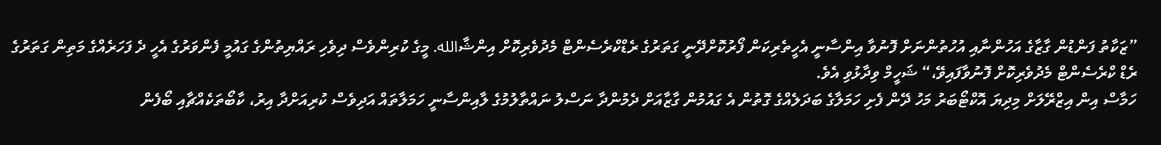”ޒަކާތު ފަންޑުން ގާޒާގެ އަހުންނާއި އުހުތުންނަށް ފޮނުވާ އިންސާނީ އެހީތެރިކަން ފޯރުކޮށްދޭނީ ގަތަރުގެ ރެޑްކްރެސެންޓް މެދުވެރިކޮށް އިންޝާالله. މީގެ ކުރިންވެސް ދިވެހި ރައްޔިތުންގެ ގައުމީ ފެންވަރުގެ އެހީ ދެ ފަހަރެއްގެ މަތިން ގަތަރުގެ ރެޑް ކްރެސެންޓް މެދުވެރިކޮށް ފޮނުވާފައިވޭ،“ ޝަހީމް ވިދާޅުވި އެވެ.
ހަމާސް އިން އިޒްރޭލަށް މިދިޔަ އޮކްޓޯބަރު މަހު ދޭން ފެށި ހަމަލާގެ ބަދަލެއްގެ ގޮތުން އެ ގައުމުން ގާޒާއަށް ދެމުންދާ ނަސްލު ނައްތާލުމުގެ ލާއިންސާނީ ހަމަލާތައް އަދިވެސް ކުރިއަށްދާ އިރު، ކާބޯތަކެއްޗާއި ބޯފެން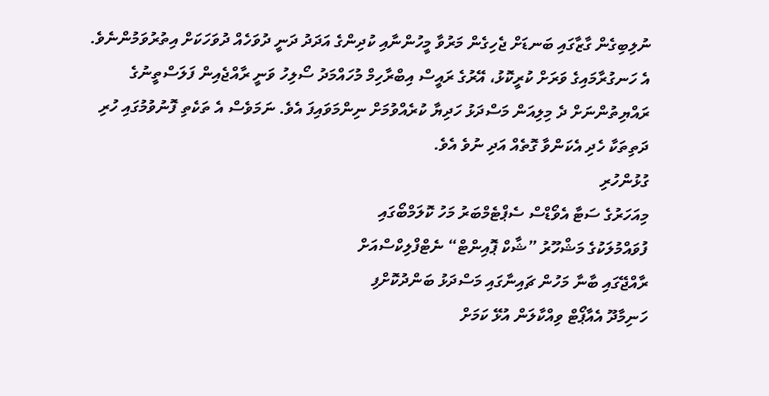ނުލިބިގެން ގާޒާގައި ބަނޑަށް ޖެހިގެން މަރުވާ މީހުންނާއި ކުދިންގެ އަދަދު ދަނީ ދުވަހެއް ދުވަހަކަށް އިތުރުވަމުންނެވެ.
އެ ހަނގުރާމައިގެ ވަރަށް ކުރީކޮޅު، އޭރުގެ ރައީސް އިބްރާހިމް މުހައްމަދު ސޯލިހު ވަނީ ރާއްޖެއިން ފަލަސްތީނުގެ ރައްޔިތުންނަށް ދެ މިލިއަން މަސްދަޅު ހަދިޔާ ކުރެއްވުމަށް ނިންމަވައިފަ އެވެ. ނަމަވެސް އެ ތަކެތި ފޮނުވުމުގައި ހުރި ދަތިތަކާ ހެދި އެކަންވާ ގޮތެއް އަދި ނުވެ އެވެ.
ގުޅުންހުރި
މިއަހަރުގެ ސަޓާ އެވޯޑްސް ސެޕްޓެމްބަރު މަހު ކޮލަމްބޯގައި
ފުވައްމުލަކުގެ މަޝްހޫރު ”ޝާކް ޕޮއިންޓް“ ނެޓްފްލިކްސްއަށް
ރާއްޖޭގައި ބާނާ މަހުން ޗައިނާގައި މަސްދަޅު ބަންދުކޮށްފި
ހަނިމާދޫ އެއާޕޯޓް ވިއްކާލަން އުޅޭ ކަމަށް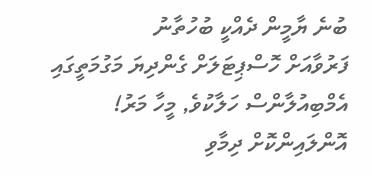ބުނެ ޔާމީން ދެއްކީ ބުހުތާނު
ފަރުވާއަށް ހޮސްޕިޓަލަށް ގެންދިޔަ މަގުމަތީގައި އެމްބިއުލާންސް ހަލާކުވެ, މީހާ މަރު!
އޮންލައިންކޮށް ދިމާވި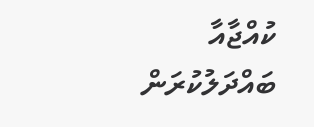ކުއްޖާއާ ބައްދަލުކުރަން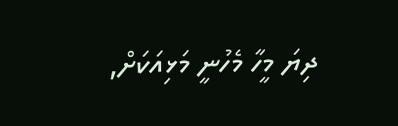ދިޔަ މީހާ މެހުނީ މަޅިއަކަށް,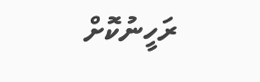ރަހީނުކޮށް